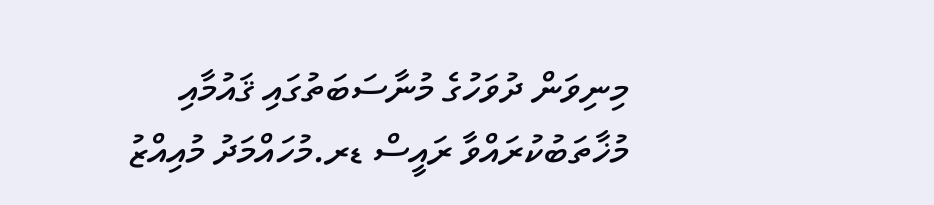މިނިވަން ދުވަހުގެ މުނާސަބަތުގައި ޤައުމާއި މުޚާތަބުކުރައްވާ ރައީސް ޑރ.މުހައްމަދު މުއިއްޒު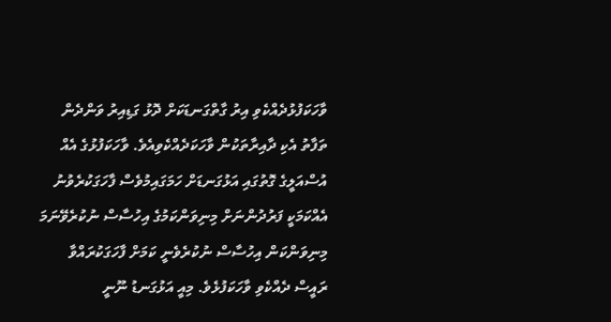ވާހަކަފުޅުދެއްކެވި އިރު ގާތްގަނޑަކަށް ދޮޅު ގަޑިއިރު ވަންދެން ތަފާތު އެކި ދާއިރާތަކުން ވާހަކަދެއްކެވިއެވެ. ވާހަކަފުޅުގެ އެއް އުސްއަލީގެ ގޮތުގައި އަޅުގަނޑަށް ހަމަގައިމުވެސް ފާހަގަކުރެވުނު އެއްކަމަކީ ފަރުދުންނަށް މިނިވަންކަމުގެ އިހުސާސް ނުކުރެވޭނަމަ މިނިވަންކަން އިހުސާސް ނުކުރެވެނީ ކަމަށް ފާހަގަކުރައްވާ ރައީސް ދެއްކެވި ވާހަކަފުޅެވެ. މިއީ އަޅުގަނޑު ނޫނީ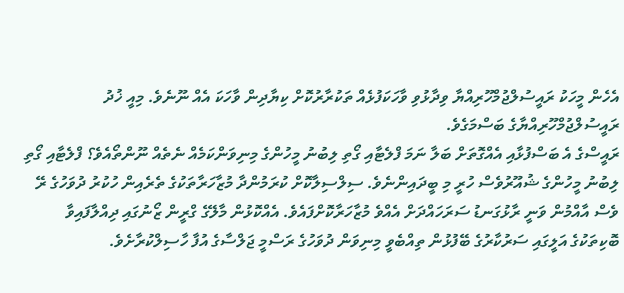އެހެން މީހަކު ރައީސުލްޖުމްހޫރިއްޔާ ވިދާޅުވި ވާހަކަފުޅެއް ތަކުރާރުކޮށް ކިޔާދިން ވާހަކަ އެއް ނޫނެވެ. މިއީ ޚުދު ރައީސުލްޖުމްހޫރިއްޔާގެ ބަސްމަގެވެ.
ރައީސްގެ އެ ބަސްފުޅާއި އެއްގޮތަށް ބަލާ ނަމަ ފްލެޓާއި ގޯތި ލިބުނު މީހުންގެ މިނިވަންކަމެއް ނެތެއް ނޫންތޯއެވެ؟ ފްލެޓާއި ގޯތި ލިބުނު މީހުންގެ ޝުއޫރުވެސް ހުރީ މި ބީދައިންނެވެ. ސިލްސިލާކޮށް ކުރަމުންދާ މުޒާހަރާތަކުގެ ތެރެއިން ހުކުރު ދުވަހުގެ ރޭ ވެސް އާއްމުން ވަނީ ރާޅުގަނޑު ސަރަހައްދަށް އެއްވެ މުޒާހަރާކޮށްފައެވެ. އެއްކޮޅުން މާލޭގެ ގްރީން ޒޯނުގައި ދިއްލާފައިވާ ބޮކިތަކުގެ އަލީގައި ސަރުކާރުގެ ބޭފުޅުން ތިއްބެވީ މިނިވަން ދުވަހުގެ ރަސްމީ ޖަލްސާގެ އުފާ ހާސިލްކުރާށެވެ.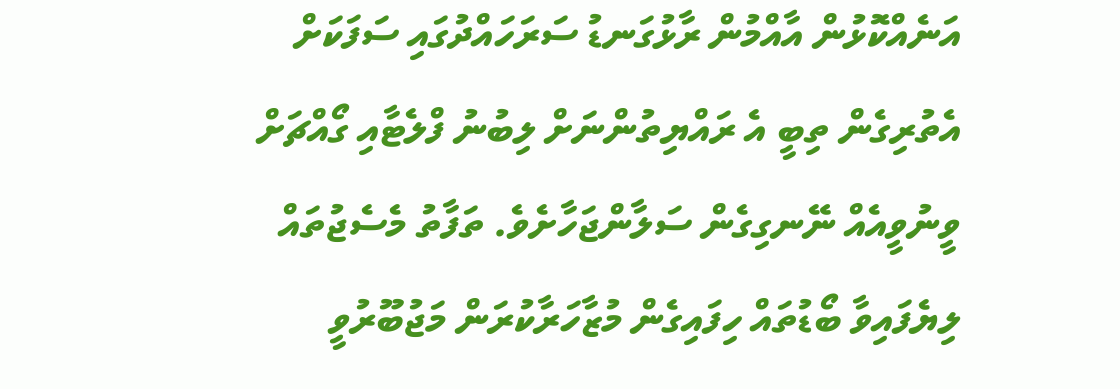އަނެއްކޮޅުން އާއްމުން ރާޅުގަނޑު ސަރަހައްދުގައި ސަފަކަށް އެތުރިގެން ތިބީ އެ ރައްޔިތުންނަށް ލިބުނު ފްލެޓާއި ގޯއްޗަށް ވީނުވީއެއް ނޭނގިގެން ސަލާންޖަހާށެވެ. ތަފާތު މެސެޖުތައް ލިޔެފައިވާ ބޯޑުތައް ހިފައިގެން މުޒާހަރާކުރަން މަޖުބޫރުވީ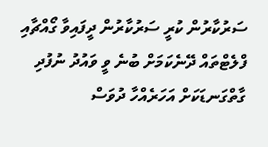ސަރުކާރުން ކުރީ ސަރުކާރުން ދީފައިވާ ގޯއްޗާއި ފްލެޓްތައް ދޭނެކަމަށް ބުނެ ވީ ވައުދު ނުފުދި ގާތްގަނޑަކަށް އަހަރެއްހާ ދުވަސް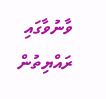ވާނުވާގައި ރައްޔިތުން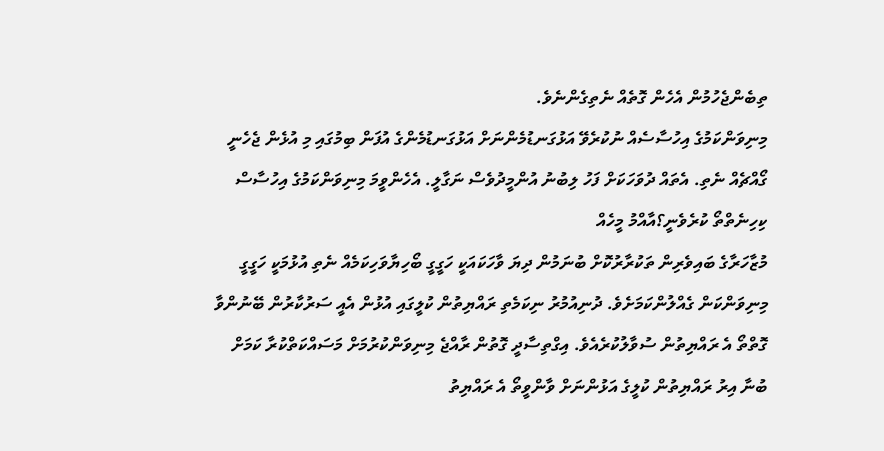ތިބެންޖެހުމުން އެހެން ގޮތެއް ނެތިގެންނެވެ.
މިނިވަންކަމުގެ އިހުސާސެއް ނުކުރެވޭ އަޅުގަނޑުމެންނަށް އަޅުގަނޑުމެންގެ އުފަން ބިމުގައި މި އުޅެން ޖެހެނީ ގޯއްޗެއް ނެތި. އެތައް ދުވަހަކަށް ފަހު ލިބުނު އުންމީދުވެސް ނަގާލީ. އެހެންވީމަ މިނިވަންކަމުގެ އިހުސާސް ކިހިނެތްތޯ ކުރެވެނީ؟އާއްމު މީހެއް
މުޒާހަރާގެ ބައިވެރިން ތަކުރާރުކޮށް ބުނަމުން ދިޔަ ވާހަކައަކީ ހަގީގީ ބޯހިޔާވަހިކަމެއް ނެތި އުޅުމަކީ ހަގީގީ މިނިވަންކަން ގެއްލުންކަމަށެވެ. ދުނިއުމުރު ނިކަމެތި ރައްޔިތުން ކުލީގައި އުޅުން އެއީ ސަރުކާރުން ބޭނުންވާ ގޮތްތޯ އެ ރައްޔިތުން ސުވާލުކުރެއެވެ. އިގްތިސާދީ ގޮތުން ރާއްޖެ މިނިވަންކުރުމަށް މަސައްކަތްކުރާ ކަމަށް ބުނާ އިރު ރައްޔިތުން ކުލީގެ އަޅުންނަށް ވާންވީތޯ އެ ރައްޔިތު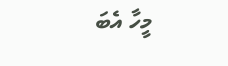މީހާ އެބަ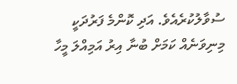ސުވާލުކުރެއެވެ. އަދި ކޮންމެ ފަރުދަކީ މިނިވަނެއް ކަމަށް ބުނާ އިރު އަމިއްލަ މީހާ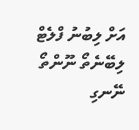އަށް ލިބުނު ފްލެޓް ލިބޭނެތޯ ނޫންތޯ ނޭނގި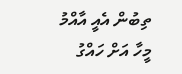ތިބުން އެއީ އާއްމު މީހާ އަށް ހައްގު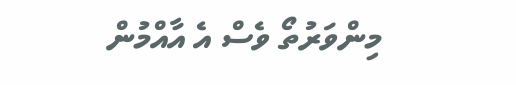މިންވަރުތޯ ވެސް އެ އާއްމުން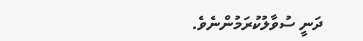ދަނީ ސުވާލުކުރަމުންނެވެ.